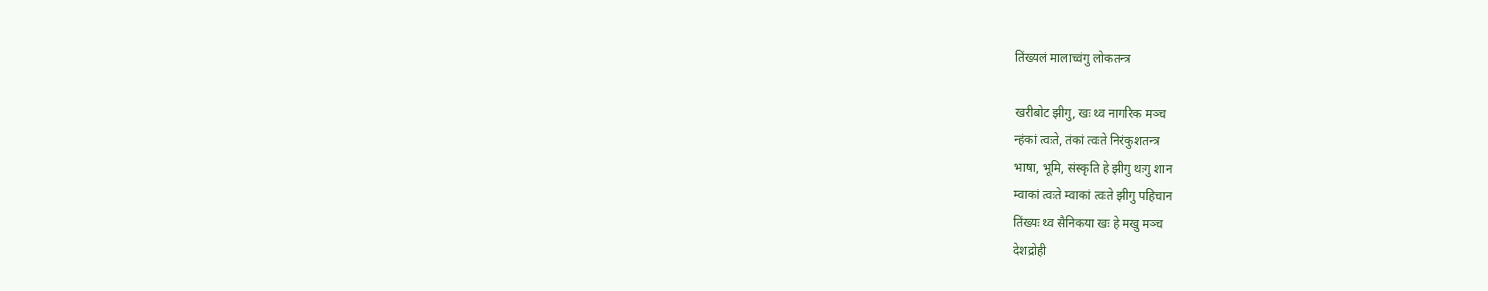तिंख्यलं मालाच्वंगु लोकतन्त्र

खरीबोट झीगु, खः थ्व नागरिक मञ्च
न्हंकां त्वःते, तंकां त्वःते निरंकुशतन्त्र
भाषा, भूमि, संस्कृति हे झीगु थःगु शान
म्वाकां त्वःते म्वाकां त्वःते झीगु पहिचान
तिंख्यः थ्व सैनिकया खः हे मखु मञ्च
देशद्रोही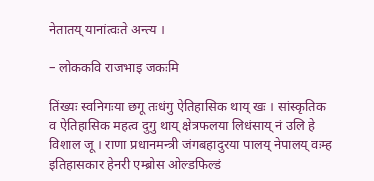नेतातय् यानांत्वःते अन्त्य ।

– लोककवि राजभाइ जकःमि

तिंख्यः स्वनिगःया छगू तःधंगु ऐतिहासिक थाय् खः । सांस्कृतिक व ऐतिहासिक महत्व दुगु थाय् क्षेत्रफलया लिधंसाय् नं उलि हे विशाल जू । राणा प्रधानमन्त्री जंगबहादुरया पालय् नेपालय् वःम्ह इतिहासकार हेनरी एम्ब्रोस ओल्डफिल्डं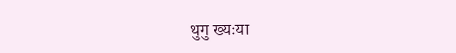थुगु ख्यःया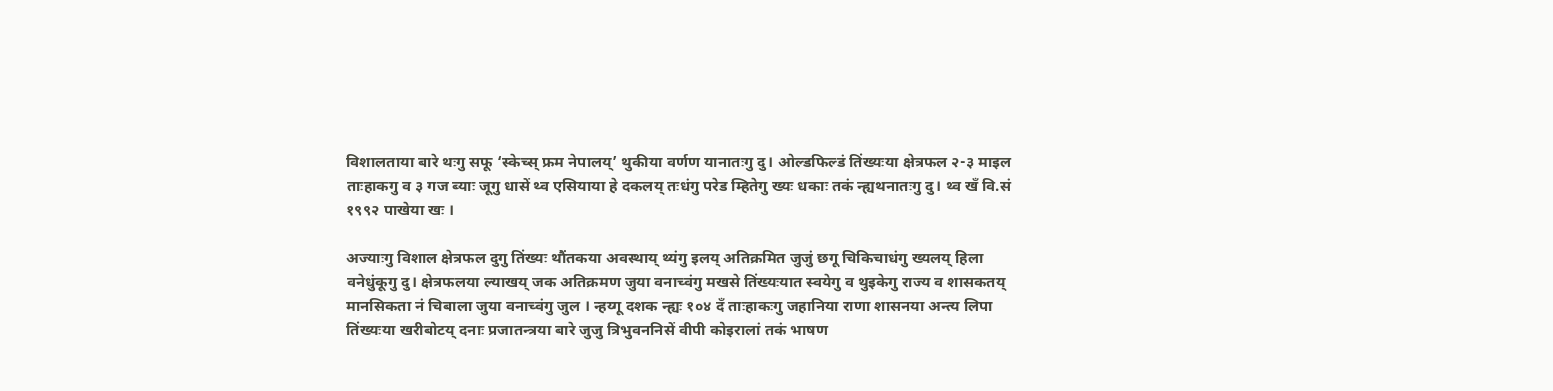विशालताया बारे थःगु सफू ‘स्केच्स् फ्रम नेपालय्’ थुकीया वर्णण यानातःगु दु। ओल्डफिल्डं तिंख्यःया क्षेत्रफल २-३ माइल ताःहाकगु व ३ गज ब्याः जूगु धासें थ्व एसियाया हे दकलय् तःधंगु परेड म्हितेगु ख्यः धकाः तकं न्ह्यथनातःगु दु। थ्व खँ वि.सं १९९२ पाखेया खः ।

अज्याःगु विशाल क्षेत्रफल दुगु तिंख्यः थौंतकया अवस्थाय् थ्यंगु इलय् अतिक्रमित जुजुं छगू चिकिचाधंगु ख्यलय् हिला वनेधुंकूगु दु। क्षेत्रफलया ल्याखय् जक अतिक्रमण जुया वनाच्वंगु मखसे तिंख्यःयात स्वयेगु व थुइकेगु राज्य व शासकतय् मानसिकता नं चिबाला जुया वनाच्वंगु जुल । न्हय्गू दशक न्ह्यः १०४ दँ ताःहाकःगु जहानिया राणा शासनया अन्त्य लिपा तिंख्यःया खरीबोटय् दनाः प्रजातन्त्रया बारे जुजु त्रिभुवननिसें वीपी कोइरालां तकं भाषण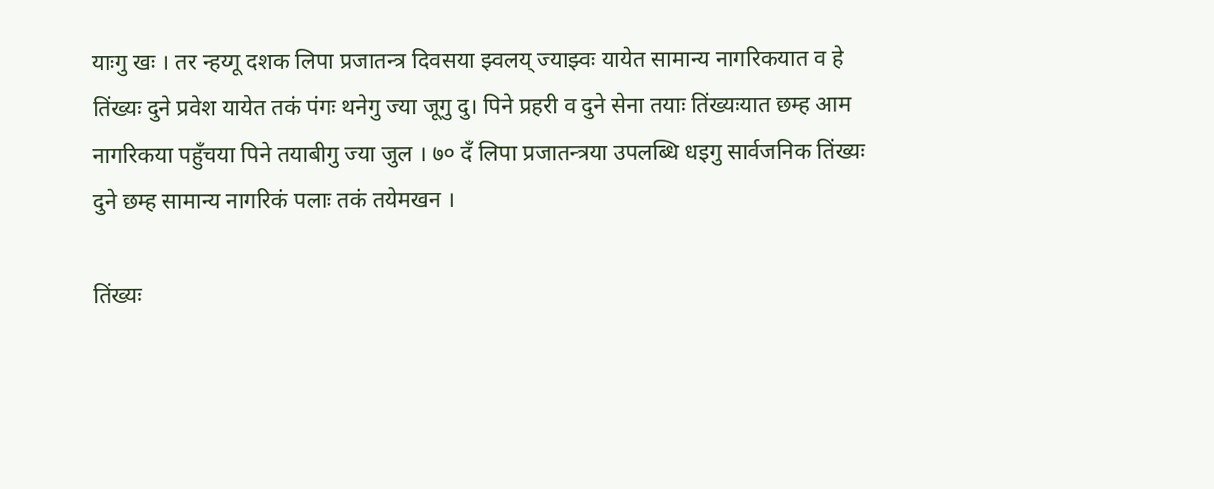याःगु खः । तर न्हय्गू दशक लिपा प्रजातन्त्र दिवसया झ्वलय् ज्याझ्वः यायेत सामान्य नागरिकयात व हे तिंख्यः दुने प्रवेश यायेत तकं पंगः थनेगु ज्या जूगु दु। पिने प्रहरी व दुने सेना तयाः तिंख्यःयात छम्ह आम नागरिकया पहुँचया पिने तयाबीगु ज्या जुल । ७० दँ लिपा प्रजातन्त्रया उपलब्धि धइगु सार्वजनिक तिंख्यः दुने छम्ह सामान्य नागरिकं पलाः तकं तयेमखन ।

तिंख्यः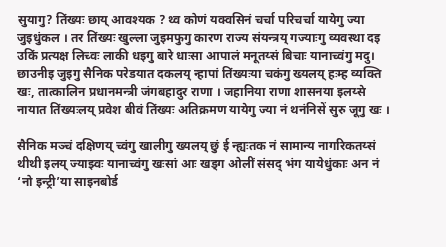सुयागु? तिंख्यः छाय् आवश्यक ? थ्व कोणं यक्वसिनं चर्चा परिचर्चा यायेगु ज्या जुइधुंकल । तर तिंख्यः खुल्ला जुइमफुगु कारण राज्य संयन्त्रय् गज्याःगु व्यवस्था दइ उकिं प्रत्यक्ष लिच्वः लाकी धइगु बारे धाःसा आपालं मनूतय्सं बिचाः यानाच्वंगु मदु। छाउनीइ जुइगु सैनिक परेडयात दकलय् न्हापां तिंख्यःया चकंगु ख्यलय् हःम्ह व्यक्ति खः, तात्कालिन प्रधानमन्त्री जंगबहादुर राणा । जहानिया राणा शासनया इलय्से नायात तिंख्यःलय् प्रवेश बीवं तिंख्यः अतिक्रमण यायेगु ज्या नं थनंनिसें सुरु जूगु खः ।

सैनिक मञ्चं दक्षिणय् च्वंगु खालीगु ख्यलय् छुं ई न्ह्यःतक नं सामान्य नागरिकतय्सं थीथी इलय् ज्याझ्वः यानाच्वंगु खःसां आः खड्ग ओलीं संसद् भंग यायेधुंकाः अन नं ‘नो इन्ट्री’या साइनबोर्ड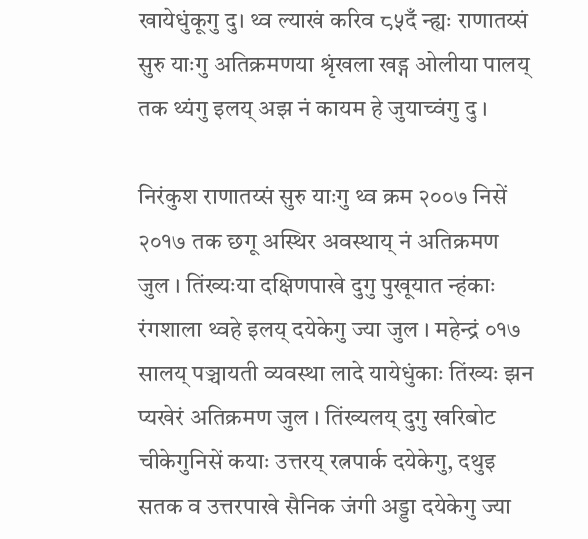खायेधुंकूगु दु। थ्व ल्याखं करिव ८५दँ न्ह्यः राणातय्सं सुरु याःगु अतिक्रमणया श्रृंखला खड्ग ओलीया पालय् तक थ्यंगु इलय् अझ नं कायम हे जुयाच्वंगु दु ।

निरंकुश राणातय्सं सुरु याःगु थ्व क्रम २००७ निसें २०१७ तक छगू अस्थिर अवस्थाय् नं अतिक्रमण जुल । तिंख्यःया दक्षिणपाखे दुगु पुखूयात न्हंकाः रंगशाला थ्वहे इलय् दयेकेगु ज्या जुल । महेन्द्रं ०१७ सालय् पञ्चायती व्यवस्था लादे यायेधुंकाः तिंख्यः झन प्यखेरं अतिक्रमण जुल । तिंख्यलय् दुगु खरिबोट चीकेगुनिसें कयाः उत्तरय् रत्नपार्क दयेकेगु, दथुइ सतक व उत्तरपाखे सैनिक जंगी अड्डा दयेकेगु ज्या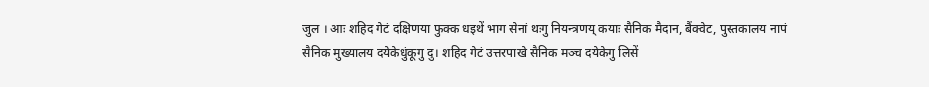जुल । आः शहिद गेटं दक्षिणया फुक्क धइथें भाग सेनां थःगु नियन्त्रणय् कयाः सैनिक मैदान, बैंक्वेट, पुस्तकालय नापं सैनिक मुख्यालय दयेकेधुंकूगु दु। शहिद गेटं उत्तरपाखे सैनिक मञ्च दयेकेगु लिसें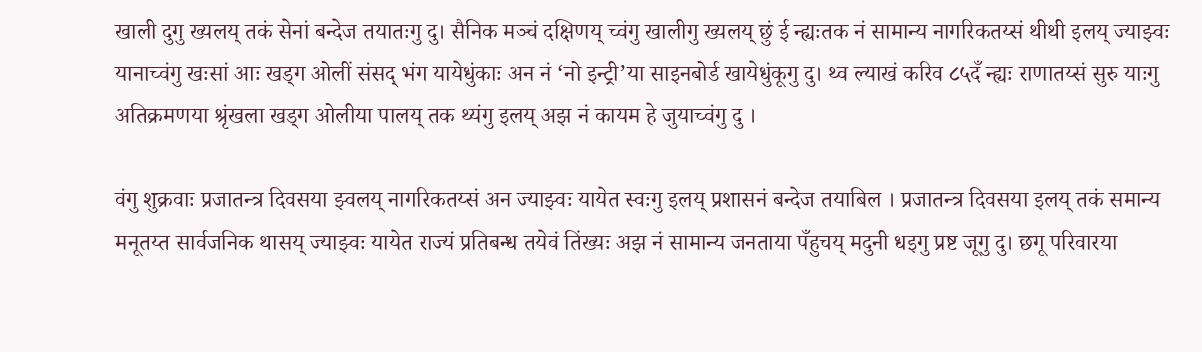खाली दुगु ख्यलय् तकं सेनां बन्देज तयातःगु दु। सैनिक मञ्चं दक्षिणय् च्वंगु खालीगु ख्यलय् छुं ई न्ह्यःतक नं सामान्य नागरिकतय्सं थीथी इलय् ज्याझ्वः यानाच्वंगु खःसां आः खड्ग ओलीं संसद् भंग यायेधुंकाः अन नं ‘नो इन्ट्री’या साइनबोर्ड खायेधुंकूगु दु। थ्व ल्याखं करिव ८५दँ न्ह्यः राणातय्सं सुरु याःगु अतिक्रमणया श्रृंखला खड्ग ओलीया पालय् तक थ्यंगु इलय् अझ नं कायम हे जुयाच्वंगु दु ।

वंगु शुक्रवाः प्रजातन्त्र दिवसया झ्वलय् नागरिकतय्सं अन ज्याझ्वः यायेत स्वःगु इलय् प्रशासनं बन्देज तयाबिल । प्रजातन्त्र दिवसया इलय् तकं समान्य मनूतय्त सार्वजनिक थासय् ज्याझ्वः यायेत राज्यं प्रतिबन्ध तयेवं तिंख्यः अझ नं सामान्य जनताया पँहुचय् मदुनी धइगु प्रष्ट जूगु दु। छगू परिवारया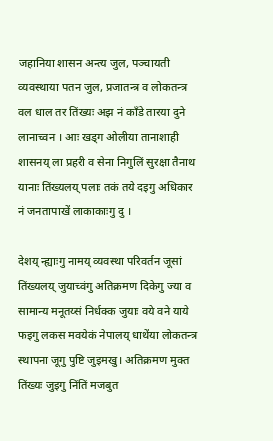जहानिया शासन अन्त्य जुल, पञ्चायती व्यवस्थाया पतन जुल, प्रजातन्त्र व लोकतन्त्र वल धाल तर तिंख्यः अझ नं काँडे तारया दुने लानाच्वन । आः खड्ग ओलीया तानाशाही शासनय् ला प्रहरी व सेना निगुलिं सुरक्षा तैनाथ यानाः तिंख्यलय् पलाः तकं तये दइगु अधिकार नं जनतापाखें लाकाकाःगु दु ।

देशय् न्ह्याःगु नामय् व्यवस्था परिवर्तन जूसां तिंख्यलय् जुयाच्वंगु अतिक्रमण दिकेगु ज्या व सामान्य मनूतय्सं निर्धक्क जुयाः वये वने याये फइगु लकस मवयेकं नेपालय् धाथेंया लोकतन्त्र स्थापना जूगु पुष्टि जुइमखु। अतिक्रमण मुक्त तिंख्यः जुइगु निंतिं मजबुत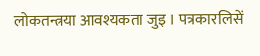लोकतन्त्रया आवश्यकता जुइ । पत्रकारलिसें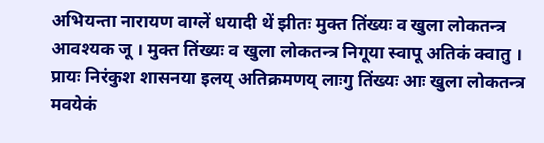अभियन्ता नारायण वाग्लें धयादी थें झीतः मुक्त तिंख्यः व खुला लोकतन्त्र आवश्यक जू । मुक्त तिंख्यः व खुला लोकतन्त्र निगूया स्वापू अतिकं क्वातु । प्रायः निरंकुश शासनया इलय् अतिक्रमणय् लाःगु तिंख्यः आः खुला लोकतन्त्र मवयेकं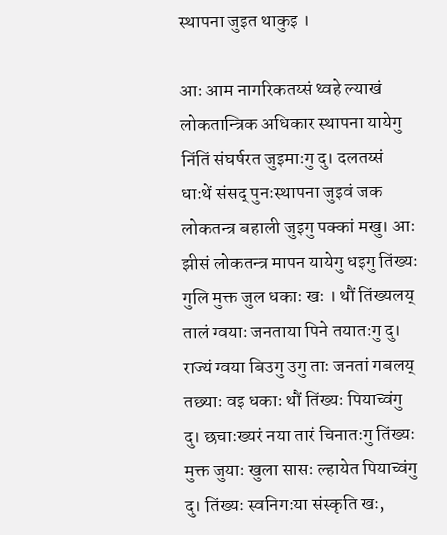स्थापना जुइत थाकुइ ।

आः आम नागरिकतय्सं थ्वहे ल्याखं लोकतान्त्रिक अधिकार स्थापना यायेगु निंतिं संघर्षरत जुइमाःगु दु। दलतय्सं धाःथें संसद् पुनःस्थापना जुइवं जक लोकतन्त्र बहाली जुइगु पक्कां मखु। आः झीसं लोकतन्त्र मापन यायेगु धइगु तिंख्यः गुलि मुक्त जुल धकाः खः । थौं तिंख्यलय् तालं ग्वयाः जनताया पिने तयातःगु दु। राज्यं ग्वया बिउगु उगु ताः जनतां गबलय् तछ्याः वइ धकाः थौं तिंख्यः पियाच्वंगु दु। छचाःख्यरं नया तारं चिनातःगु तिंख्यः मुक्त जुयाः खुला सासः ल्हायेत पियाच्वंगु दु। तिंख्यः स्वनिगःया संस्कृति खः,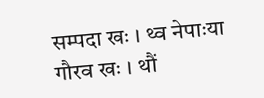सम्पदा खः । थ्व नेपाःया गौरव खः । थौं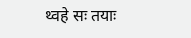थ्वहे सः तयाः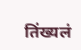तिंख्यलं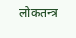लोकतन्त्र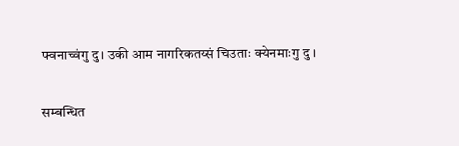फ्वनाच्वंगु दु। उकी आम नागरिकतय्सं चिउताः क्येनमाःगु दु ।

सम्बन्धित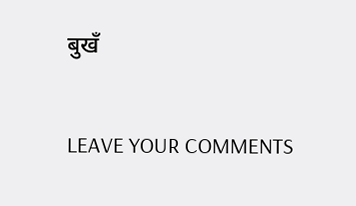बुखँ

LEAVE YOUR COMMENTS